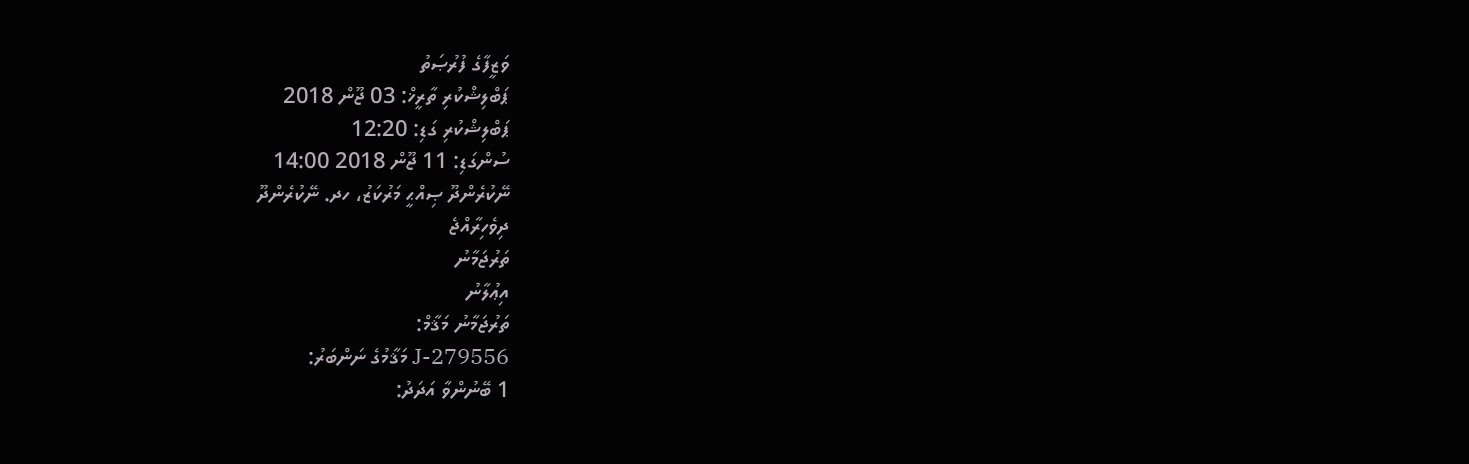ވަޒީފާގެ ފުރުޞަތު
ޕަބްލިޝްކުރި ތާރީޚް: 03 ޖޫން 2018
ޕަބްލިޝްކުރި ގަޑި: 12:20
ސުންގަޑި: 11 ޖޫން 2018 14:00
ނޭކުރެންދޫ ޞިއްޙީ މަރުކަޒު، ހދ. ނޭކުރެންދޫ
ދިވެހިރާއްޖެ
ތަރުޖަމާނު
އިޢުލާނު
ތަރުޖަމާނު މަޤާމް:
J-279556 މަޤާމުގެ ނަންބަރު:
1 ބޭނުންވާ އަދަދު: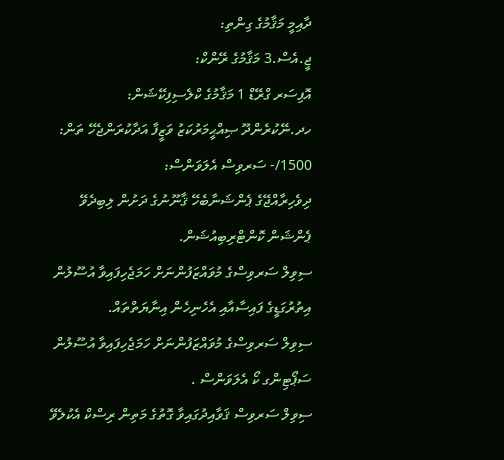ދާއިމީ މަޤާމުގެ ގިންތި:
ޖީ.އެސް.3 މަޤާމުގެ ރޭންކް:
އޮފިސަރ ގްރޭޑް 1 މަޤާމުގެ ކްލެސިފިކޭޝަން:
ހދ.ނޭކުރެންދޫ ޞިއްޙީމަރުކަޒު ވަޒީފާ އަދާކުރަންޖެހޭ ތަން:
1500/- ސަރވިސް އެލަވަންސް:
ދިވެހިރާއްޖޭގެ ޕެންޝަނާބެހޭ ޤާނޫނުގެ ދަށުން ލިބިދެވޭ ޕެންޝަން ކޮންޓްރިބިއުޝަން.
ސިވިލް ސަރވިސްގެ މުވައްޒަފުންނަށް ހަމަޖެހިފައިވާ އުސޫލުން އިތުރުގަޑީގެ ފައިސާއާއި އެހެނިހެން އިނާޔަތްތައް.
ސިވިލް ސަރވިސްގެ މުވައްޒަފުންނަށް ހަމަޖެހިފައިވާ އުސޫލުން ސަޕޯޓިންގ ކޯ އެލަވަންސް .                                            ސިވިލް ސަރވިސް ޤަވާއިދުގައިވާ ގޮތުގެ މަތިން ރިސްކް އެކުލެވޭ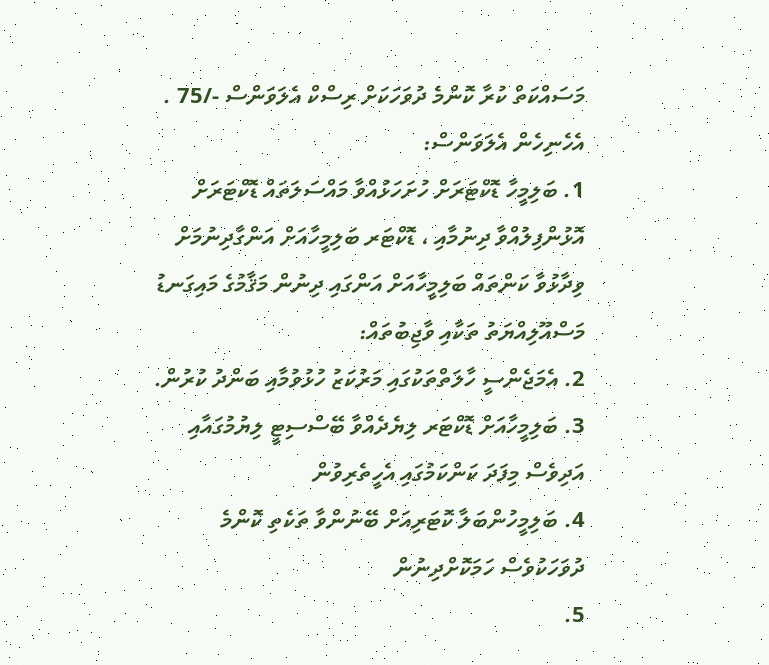މަސައްކަތް ކުރާ ކޮންމެ ދުވަހަކަށް ރިސްކް އެލަވަންސް -/75 .
އެހެނިހެން އެލަވަންސް:
1. ބަލިމީހާ ޑޮކްޓަރަށް ހުށަހަޅުއްވާ މައްސަލަތައް ޑޮކްޓަރަށް  އޮޅުންފިލުއްވާ ދިނުމާއި ، ޑޮކްޓަރ ބަލިމީހާއަށް އަންގާދިނުމަށް ވިދާޅުވާ ކަންތައް ބަލިމީހާއަށް އަންގައި ދިނުން މަޤާމުގެ މައިގަނޑު މަސްއޫލިއްޔަތު ތަކާއި ވާޖިބުތައް:
2. އެމަޖެންސީ ހާލަތްތަކުގައި މަރުކަޒު ހުޅުވުމާއި ބަންދު ކުރުން.
3. ބަލިމީހާއަށް ޑޮކްޓަރ ލިޔެދެއްވާ ބޭސްސިޓީ ލިޔުމުގައާއި އަދިވެސް މިފަދަ ކަންކަމުގައި އެހީތެރިވުން
4. ބަލިމީހުންބަލާ ކޮޓަރިއަށް ބޭނުންވާ ތަކެތި ކޮންމެ ދުވަހަކުވެސް ހަމަކޮށްދިނުން
5.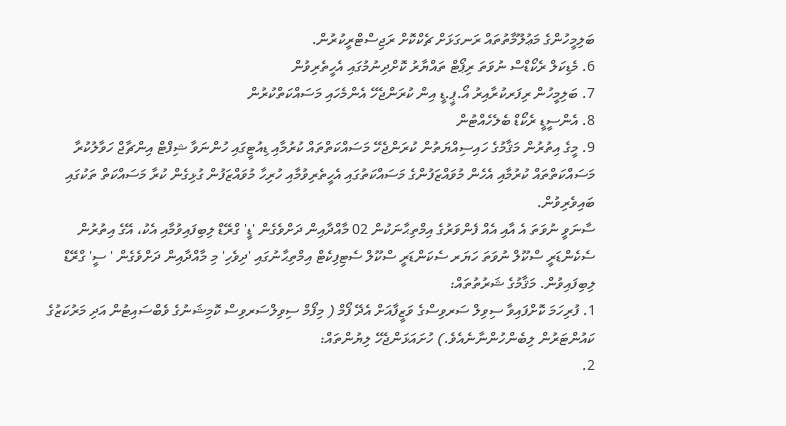ބަލިމީހުންގެ މަޢުލޫމާތުތައް ރަނގަޅަށް ޗެކްކޮށް ރަޖިސްޓްރީކުރުން.
6. މެޑިކަލް ރެކޯޑްސް ނުވަތަ ރިޕޯޓް ތައްޔާރު ކޮށްދިނުމުގައި އެހީތެރިވުން
7. ބަލިމީހުން ރިފަރކުރާއިރު އޯ.ޕީ.ޑީ އިން ކުރަންޖެހޭ އެންމެހައި މަސައްކަތްކުރުން
8. އެންސީޑީ ރެކޯޑް ބެލެހެއްޓުން
9. މީގެ އިތުރުން މަޤާމުގެ ހައިސިއްޔަތުން ކުރަންޖެހޭ މަސައްކަތްތައް ކުރުމާއި ޑިއުޓީގައި ހުންނަވާ ޝިފްޓް އިންޗާޖް ހަވާލުކުރާ މަސައްކަތްތައް ކުރުމާއި އެހެން މުވައްޒަފުންގެ މަސައްކަތުގައި އެހީތެރިވުމާއި ހުރިހާ މުވައްޒަފުން ގުޅިގެން ކުރާ މަސައްކަތް ތަކުގައި ބައިވެރިވުން.
ސާނަވީ ނުވަތަ އެ އާއި އެއް ފެންވަރުގެ އިމްތިޙާނަކުން 02 މާއްދާއިން ދަށްވެގެން 'ޑީ' ގްރޭޑް ލިބިފައިވުމާއި އެކު، އޭގެ އިތުރުން ސެކެންޑަރީ ސްކޫލް ނުވަތަ ހަޔަރ ސެކަންޑަރީ ސްކޫލް ސެޓިފިކެޓް އިމްތިޙާނުގައި 'ދިވެހި' މި މާއްދާއިން ދަށްވެގެން ' ސީ' ގްރޭޑް ލިބިފައިވުން. މަޤާމުގެ ޝަރުތުތައް:
1. ފުރިހަމަ ކޮށްފައިވާ ސިވިލް ސަރވިސްގެ ވަޒީފާއަށް އެދޭ ފޯމް ( މިފޯމް ސިވިލްސަރވިސް ކޮމިޝަނުގެ ވެބްސައިޓުން އަދި މަރުކަޒުގެ ކައުންޓަރުން ލިބެންހުންނާނެއެވެ.) ހުށައަޅަންޖެހޭ ލިޔުންތައް:
2.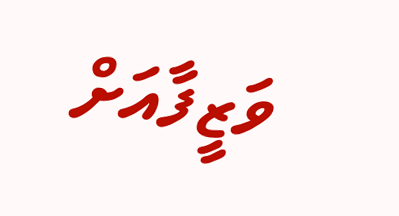ވަޒީފާއަށް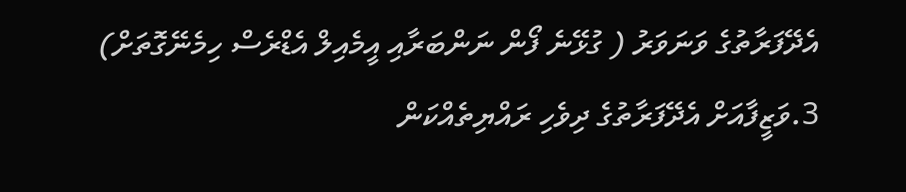އެދޭފަރާތުގެ ވަނަވަރު ( ގުޅޭނެ ފޯން ނަންބަރާއި އީމެއިލް އެޑްރެސް ހިމެނޭގޮތަށް)
3.ވަޒީފާއަށް އެދޭފަރާތުގެ ދިވެހި ރައްޔިތެއްކަން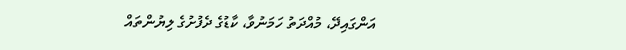އަންގައިދޭ، މުއްދަތު ހަމަނުވާ، ކާޑުގެ ދެފުށުގެ ލިޔުންތައް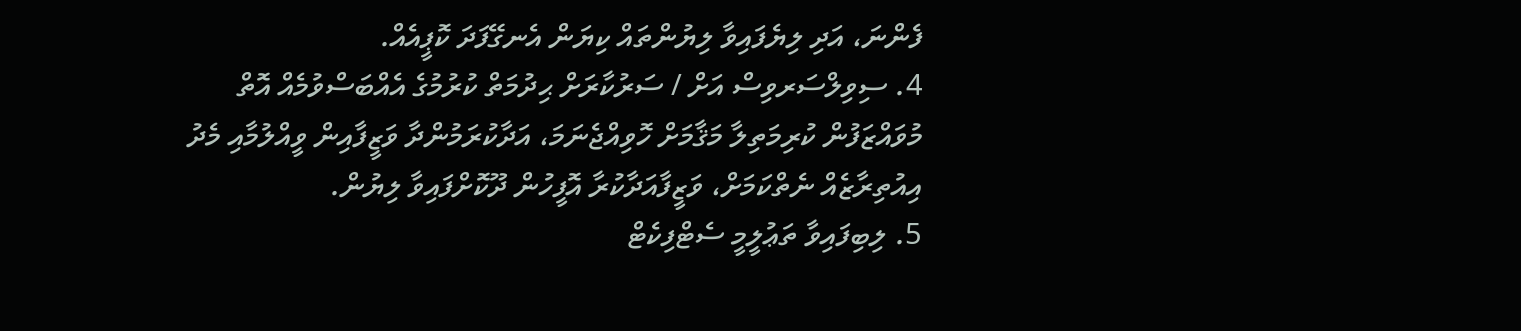ފެންނަ، އަދި ލިޔެފައިވާ ލިޔުންތައް ކިޔަން އެނގޭފަދަ ކޮޕީއެއް.
4. ސިވިލްސަރވިސް އަށް / ސަރުކާރަށް ޙިދުމަތް ކުރުމުގެ އެއްބަސްވުމެއް އޮތް މުވައްޒަފުން ކުރިމަތިލާ މަޤާމަށް ހޮވިއްޖެނަމަ، އަދާކުރަމުންދާ ވަޒީފާއިން ވީއްލުމާއި މެދު އިއުތިރާޒެއް ނެތްކަމަށް، ވަޒީފާއަދާކުރާ އޮފީހުން ދޫކޮށްފައިވާ ލިޔުން.
5. ލިބިފައިވާ ތަޢުލީމީ ސެޓްފިކެޓް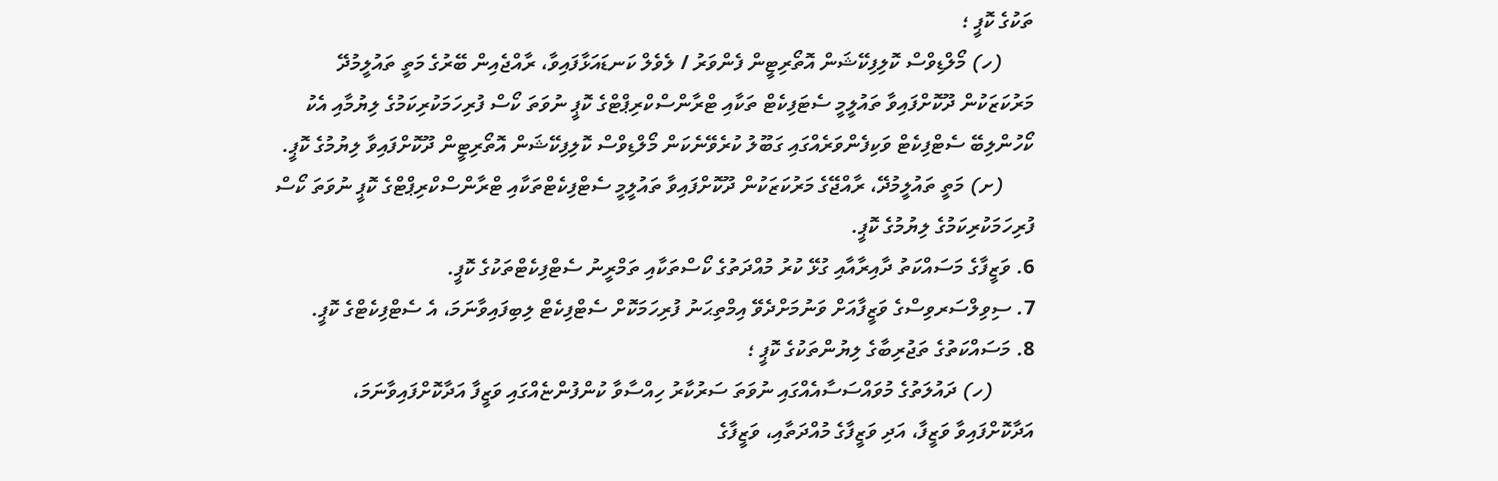ތަކުގެ ކޮޕީ ؛
      (ހ) މޯލްޑިވްސް ކޮލިފިކޭޝަން އޮތޯރިޓީން ފެންވަރު / ލެވެލް ކަނޑައަޅާފައިވާ، ރާއްޖެއިން ބޭރުގެ މަތީ ތައުލީމުދޭ މަރުކަޒަކުން ދޫކޮށްފައިވާ ތައުލީމީ ސެޓަފިކެޓް ތަކާއި ޓްރާންސްކްރިޕްޓްގެ ކޮޕީ ނުވަތަ ކޯސް ފުރިހަމަކުރިކަމުގެ ލިޔުމާއި އެކު ކޯހުންލިބޭ ސެޓްފިކެޓް ވަކިފެންވަރެއްގައި ގަބޫލު ކުރެވޭނެކަން މޯލްޑިވްސް ކޮލިފިކޭޝަން އޮތޯރިޓީން ދޫކޮށްފައިވާ ލިޔުމުގެ ކޮޕީ.
      (ށ) މަތީ ތައުލީމުދޭ، ރާއްޖޭގެ މަރުކަޒަކުން ދޫކޮށްފައިވާ ތައުލީމީ ސެޓްފިކެޓްތަކާއި ޓްރާންސްކްރިޕްޓްގެ ކޮޕީ ނުވަތަ ކޯސް ފުރިހަމަކުރިކަމުގެ ލިޔުމުގެ ކޮޕީ.
6. ވަޒީފާގެ މަސައްކަތު ދާއިރާއާއި ގުޅޭ ކުރު މުއްދަތުގެ ކޯސްތަކާއި ތަމްރީނު ސެޓްފިކެޓްތަކުގެ ކޮޕީ.
7. ސިވިލްސަރވިސްގެ ވަޒީފާއަށް ވަނުމަށްދެވޭ އިމްތިޙަނު ފުރިހަމަކޮށް ސެޓްފިކެޓް ލިބިފައިވާނަމަ، އެ ސެޓްފިކެޓްގެ ކޮޕީ.
8. މަސައްކަތުގެ ތަޖުރިބާގެ ލިޔުންތަކުގެ ކޮޕީ ؛
        (ހ) ދައުލަތުގެ މުވައްސަސާއެއްގައި ނުވަތަ ސަރުކާރު ހިއްސާވާ ކުންފުންޏެއްގައި ވަޒީފާ އަދާކޮށްފައިވާނަމަ، އަދާކޮށްފައިވާ ވަޒީފާ، އަދި ވަޒީފާގެ މުއްދަތާއި، ވަޒީފާގެ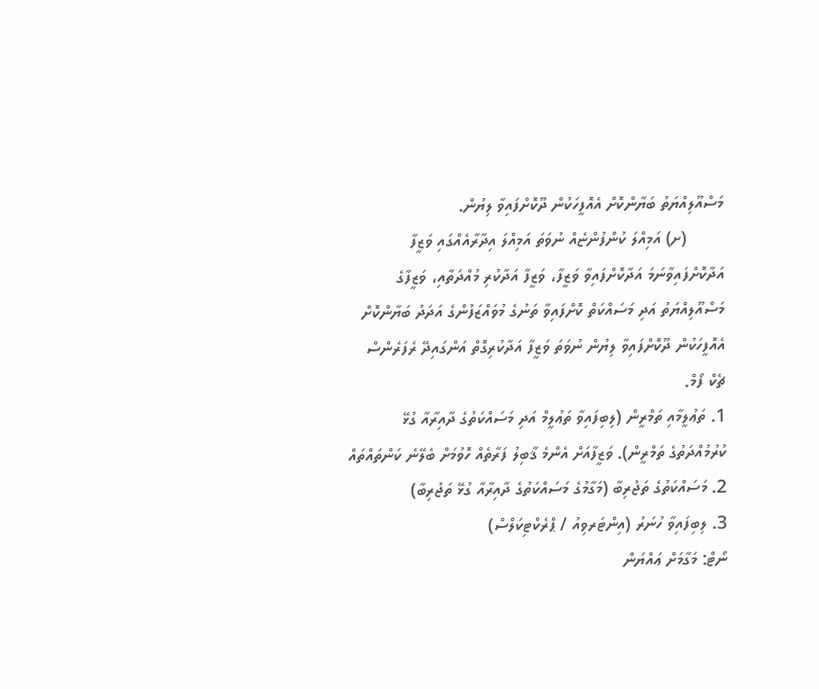މަސްއޫލިއްޔަތު ބަޔާންކޮށް އެއޮފީހަކުން ދޫކޮށްފައިވާ ލިޔުން.
        (ށ) އަމިއްލަ ކުންފުންޏެއް ނުވަތަ އަމިއްލަ އިދާރާއެއްގައި ވަޒީފާ އަދާކޮށްފައިވާނަމަ އަދާކޮށްފައިވާ ވަޒީފާ، ވަޒީފާ އަދާކުރި މުއްދަތާއި، ވަޒީފާގެ މަސްއޫލިއްޔަތު އަދި މަސައްކަތް ކޮށްފައިވާ ތަނުގެ މުވައްޒަފުންގެ އަދަދު ބަޔާންކޮށް އެއޮފީހަކުން ދޫކޮށްފައިވާ ލިޔުން ނުވަތަ ވަޒީފާ އަދާކުރިގޮތް އަންގައިދޭ ރެފަރެންސް ޗެކް ފޯމް.
1. ތަޢުލީމާއި ތަމްރީން (ލިބިފައިވާ ތަޢުލީމް އަދި މަސައްކަތުގެ ދާއިރާއާ ގުޅޭ ކުރުމުއްދަތުގެ ތަމްރީން). ވަޒީފާއަށް އެންމެ ޤާބިލު ފަރާތެއް ހޮވުމަށް ބެލޭނެ ކަންތައްތައް
2. މަސައްކަތުގެ ތަޖުރިބާ (މަގާމުގެ މަސައްކަތުގެ ދާއިރާއާ ގުޅޭ ތަޖުރިބާ)
3. ލިބިފައިވާ ހުނަރު (އިންޓަރވިއު / ޕްރެކްޓިކަލްސް)
ނޯޓް: މަގާމަށް ޢައްޔަން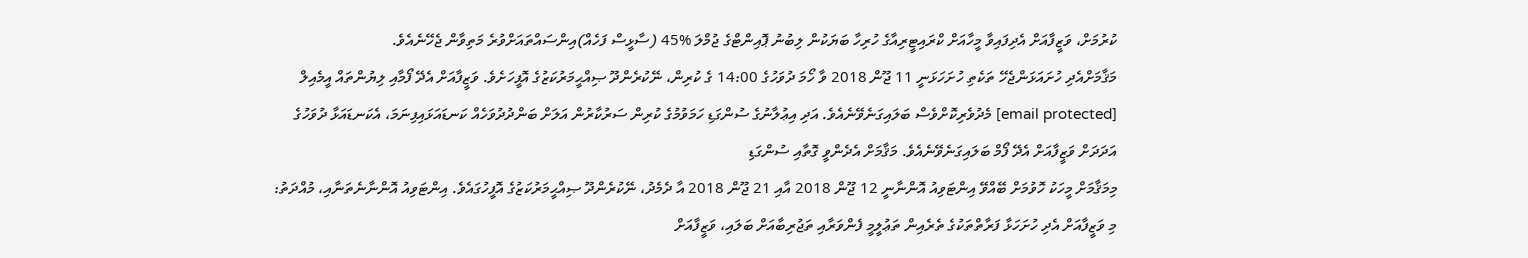ކުރުމަށް، ވަޒީފާއަށް އެދިފައިވާ މީހާއަށް ކްރައިޓީރިއާގެ ހުރިހާ ބަޔަކުން ލިބުނު ޕޮއިންޓްގެ ޖުމްލަ %45 (ސާޅީސް ފަހެއް)އިންސައްތައަށްވުރެ މަތިވާން ޖެހޭނެއެވެ.
މަޤާމަށްއެދި ހުށައަޅަންޖެހޭ ތަކެތި ހުށަހަޅަނީ 11 ޖޫން 2018 ވާ ހޯމަ ދުވަހުގެ 14:00 ގެ ކުރިން، ނޭކުރެންދޫ ޞިއްޙީމަރުކަޒުގެ އޮފީހަށެވެ. ވަޒީފާއަށް އެދޭ ފޯމާއި ލިޔުންތައް އީމެއިލް [email protected] މެދުވެރިކޮށްވެސް ބަލައިގަނެވޭނެއެވެ. އަދި އިޢުލާނުގެ ސުންގަޑި ހަމަވުމުގެ ކުރިން ސަރުކާރުން އަލަށް ބަންދުދުވަހެއް ކަނޑައަޅައިފިނަމަ، އެކަނޑައަޅާ ދުވަހުގެ އަދަދަށް ވަޒީފާއަށް އެދޭ ފޯމް ބަލައިގަނެވޭނެއެވެ. މަޤާމަށް އެދެންވީ ގޮތާއި ސުންގަޑި
މިމަޤާމަށް މީހަކު ހޮވުމަށް ބޭއްވޭ އިންޓަވިއު އޮންނާނީ 12 ޖޫން 2018 އާއި 21 ޖޫން 2018 އާ ދެމެދު، ނޭކުރެންދޫ ޞިއްޙީމަރުކަޒުގެ އޮފީހުގައެވެ. އިންޓަވިއު އޮންނާނެތަނާއި، މުއްދަތު:
މި ވަޒީފާއަށް އެދި ހުށަހަޅާ ފަރާތްތަކުގެ ތެރެއިން ތަޢުލީމީ ފެންވަރާއި ތަޖުރިބާއަށް ބަލައި، ވަޒީފާއަށް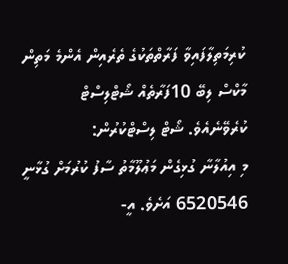ކުރިމަތިލާފައިވާ ފަރާތްތަކުގެ ތެރެއިން އެންމެ މަތިން މާކްސް ލިބޭ 10ފަރާތެއް ޝޯޓްލިސްޓް ކުރެވޭނެއެވެ. ޝޯޓް ލިސްޓްކުރުން:
މި އިއުލާނާ ގުޅިގެން މަޢުލޫމާތު ސާފު ކުރުމަށް ގުޅާނީ 6520546 އަށެވެ. އީ-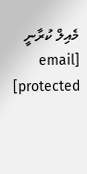މެއިލް ކުރާނީ [email protected]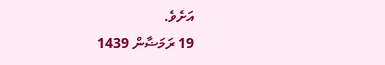އަށެވެ.
19 ރަމަޟާން 1439